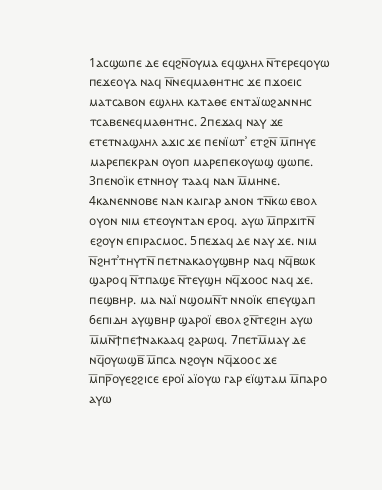1ⲁⲥϣⲱⲡⲉ ⲇⲉ ⲉϥϩⲛ̅ⲟⲩⲙⲁ ⲉϥϣⲗⲏⲗ ⲛ̅ⲧⲉⲣⲉϥⲟⲩⲱ ⲡⲉϫⲉⲟⲩⲁ ⲛⲁϥ ⲛ̅ⲛⲉϥⲙⲁⲑⲏⲧⲏⲥ ϫⲉ ⲡϫⲟⲉⲓⲥ ⲙⲁⲧⲥⲁⲃⲟⲛ ⲉϣⲗⲏⲗ ⲕⲁⲧⲁⲑⲉ ⲉⲛⲧⲁⲓ̈ⲱϩⲁⲛⲛⲏⲥ ⲧⲥⲁⲃⲉⲛⲉϥⲙⲁⲑⲏⲧⲏⲥ. 2ⲡⲉϫⲁϥ ⲛⲁⲩ ϫⲉ ⲉⲧⲉⲧⲛⲁϣⲗⲏⲗ ⲁϫⲓⲥ ϫⲉ ⲡⲉⲛⲓ̈ⲱⲧʾ ⲉⲧϩⲛ̅ ⲙ̅ⲡⲏⲩⲉ ⲙⲁⲣⲉⲡⲉⲕⲣⲁⲛ ⲟⲩⲟⲡ ⲙⲁⲣⲉⲡⲉⲕⲟⲩⲱϣ ϣⲱⲡⲉ. 3ⲡⲉⲛⲟⲓ̈ⲕ ⲉⲧⲛⲏⲟⲩ ⲧⲁⲁϥ ⲛⲁⲛ ⲙ̅ⲙⲏⲛⲉ. 4ⲕⲁⲛⲉⲛⲛⲟⲃⲉ ⲛⲁⲛ ⲕⲁⲓⲅⲁⲣ ⲁⲛⲟⲛ ⲧⲛ̅ⲕⲱ ⲉⲃⲟⲗ ⲟⲩⲟⲛ ⲛⲓⲙ ⲉⲧⲉⲟⲩⲛⲧⲁⲛ ⲉⲣⲟϥ. ⲁⲩⲱ ⲙ̅ⲡⲣϫⲓⲧⲛ̅ ⲉϩⲟⲩⲛ ⲉⲡⲓⲣⲁⲥⲙⲟⲥ. 5ⲡⲉϫⲁϥ ⲇⲉ ⲛⲁⲩ ϫⲉ. ⲛⲓⲙ ⲛ̅ϩⲏⲧʾⲧⲏⲩⲧⲛ̅ ⲡⲉⲧⲛⲁⲕⲁⲟⲩϣⲃⲏⲣ ⲛⲁϥ ⲛϥ̅ⲃⲱⲕ ϣⲁⲣⲟϥ ⲛ̅ⲧⲡⲁϣⲉ ⲛ̅ⲧⲉⲩϣⲏ ⲛϥ̅ϫⲟⲟⲥ ⲛⲁϥ ϫⲉ. ⲡⲉϣⲃⲏⲣ. ⲙⲁ ⲛⲁⲓ̈ ⲛϣⲟⲙⲛ̅ⲧ ⲛⲛⲟⲓ̈ⲕ ⲉⲡⲉⲩϣⲁⲡ 6ⲉⲡⲓⲇⲏ ⲁⲩϣⲃⲏⲣ ϣⲁⲣⲟⲓ̈ ⲉⲃⲟⲗ ϩⲛ̅ⲧⲉϩⲓⲏ ⲁⲩⲱ ⲙ̅ⲙⲛ̅ϯⲡⲉϯⲛⲁⲕⲁⲁϥ ϩⲁⲣⲱϥ. 7ⲡⲉⲧⲙ̅ⲙⲁⲩ ⲇⲉ ⲛϥ̅ⲟⲩⲱϣⲃ̅ ⲙ̅ⲡⲥⲁ ⲛϩⲟⲩⲛ ⲛϥ̅ϫⲟⲟⲥ ϫⲉ ⲙ̅ⲡⲣ̅ⲟⲩⲉϩϩⲓⲥⲉ ⲉⲣⲟⲓ̈ ⲁⲓ̈ⲟⲩⲱ ⲅⲁⲣ ⲉⲓ̈ϣⲧⲁⲙ ⲙ̅ⲡⲁⲣⲟ ⲁⲩⲱ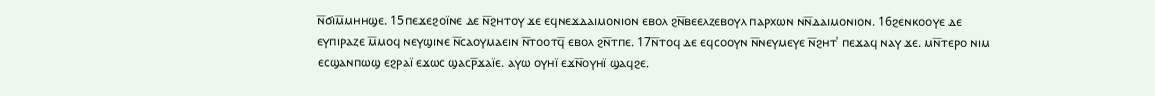ⲛ̅ϭⲓⲙ̅ⲙⲏⲏϣⲉ. 15ⲡⲉϫⲉϩⲟⲓ̈ⲛⲉ ⲇⲉ ⲛ̅ϩⲏⲧⲟⲩ ϫⲉ ⲉϥⲛⲉϫⲇⲁⲓⲙⲟⲛⲓⲟⲛ ⲉⲃⲟⲗ ϩⲛ̅ⲃⲉⲉⲗⲍⲉⲃⲟⲩⲗ ⲡⲁⲣⲭⲱⲛ ⲛⲛ̅ⲇⲁⲓⲙⲟⲛⲓⲟⲛ. 16ϩⲉⲛⲕⲟⲟⲩⲉ ⲇⲉ ⲉⲩⲡⲓⲣⲁⲍⲉ ⲙ̅ⲙⲟϥ ⲛⲉⲩϣⲓⲛⲉ ⲛ̅ⲥⲁⲟⲩⲙⲁⲉⲓⲛ ⲛ̅ⲧⲟⲟⲧϥ̅ ⲉⲃⲟⲗ ϩⲛ̅ⲧⲡⲉ. 17ⲛ̅ⲧⲟϥ ⲇⲉ ⲉϥⲥⲟⲟⲩⲛ ⲛ̅ⲛⲉⲩⲙⲉⲩⲉ ⲛ̅ϩⲏⲧʾ ⲡⲉϫⲁϥ ⲛⲁⲩ ϫⲉ. ⲙⲛ̅ⲧⲉⲣⲟ ⲛⲓⲙ ⲉⲥϣⲁⲛⲡⲱϣ ⲉϩⲣⲁⲓ̈ ⲉϫⲱⲥ ϣⲁⲥⲣ̅ϫⲁⲓ̈ⲉ. ⲁⲩⲱ ⲟⲩⲏⲓ̈ ⲉϫⲛ̅ⲟⲩⲏⲓ̈ ϣⲁϥϩⲉ.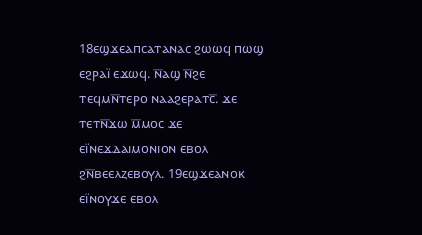18ⲉϣϫⲉⲁⲡⲥⲁⲧⲁⲛⲁⲥ ϩⲱⲱϥ ⲡⲱϣ ⲉϩⲣⲁⲓ̈ ⲉϫⲱϥ. ⲛ̅ⲁϣ ⲛ̅ϩⲉ ⲧⲉϥⲙⲛ̅ⲧⲉⲣⲟ ⲛⲁⲁϩⲉⲣⲁⲧⲥ̅. ϫⲉ ⲧⲉⲧⲛ̅ϫⲱ ⲙ̅ⲙⲟⲥ ϫⲉ ⲉⲓ̈ⲛⲉϫⲇⲁⲓⲙⲟⲛⲓⲟⲛ ⲉⲃⲟⲗ ϩⲛ̅ⲃⲉⲉⲗⲍⲉⲃⲟⲩⲗ. 19ⲉϣϫⲉⲁⲛⲟⲕ ⲉⲓ̈ⲛⲟⲩϫⲉ ⲉⲃⲟⲗ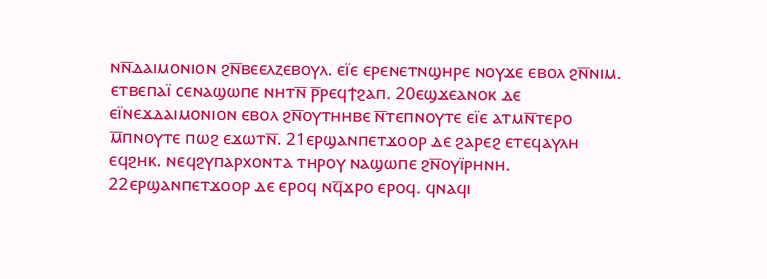ⲛⲛ̅ⲇⲁⲓⲙⲟⲛⲓⲟⲛ ϩⲛ̅ⲃⲉⲉⲗⲍⲉⲃⲟⲩⲗ. ⲉⲓ̈ⲉ ⲉⲣⲉⲛⲉⲧⲛϣⲏⲣⲉ ⲛⲟⲩϫⲉ ⲉⲃⲟⲗ ϩⲛ̅ⲛⲓⲙ. ⲉⲧⲃⲉⲡⲁⲓ̈ ⲥⲉⲛⲁϣⲱⲡⲉ ⲛⲏⲧⲛ̅ ⲣ̅ⲣⲉϥϯϩⲁⲡ. 20ⲉϣϫⲉⲁⲛⲟⲕ ⲇⲉ ⲉⲓ̈ⲛⲉϫⲇⲁⲓⲙⲟⲛⲓⲟⲛ ⲉⲃⲟⲗ ϩⲛ̅ⲟⲩⲧⲏⲏⲃⲉ ⲛ̅ⲧⲉⲡⲛⲟⲩⲧⲉ ⲉⲓ̈ⲉ ⲁⲧⲙⲛ̅ⲧⲉⲣⲟ ⲙ̅ⲡⲛⲟⲩⲧⲉ ⲡⲱϩ ⲉϫⲱⲧⲛ̅. 21ⲉⲣϣⲁⲛⲡⲉⲧϫⲟⲟⲣ ⲇⲉ ϩⲁⲣⲉϩ ⲉⲧⲉϥⲁⲩⲗⲏ ⲉϥϩⲏⲕ. ⲛⲉϥϩⲩⲡⲁⲣⲭⲟⲛⲧⲁ ⲧⲏⲣⲟⲩ ⲛⲁϣⲱⲡⲉ ϩⲛ̅ⲟⲩⲓ̈ⲣⲏⲛⲏ. 22ⲉⲣϣⲁⲛⲡⲉⲧϫⲟⲟⲣ ⲇⲉ ⲉⲣⲟϥ ⲛϥ̅ϫⲣⲟ ⲉⲣⲟϥ. ϥⲛⲁϥⲓ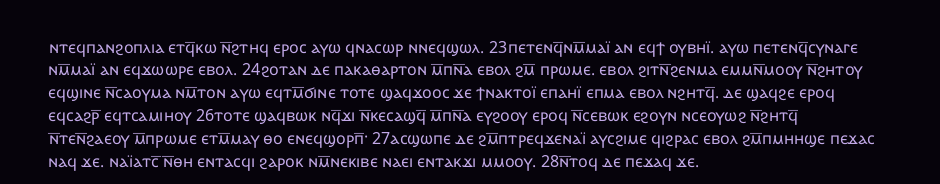ⲛⲧⲉϥⲡⲁⲛϩⲟⲡⲗⲓⲁ ⲉⲧϥ̅ⲕⲱ ⲛ̅ϩⲧⲏϥ ⲉⲣⲟⲥ ⲁⲩⲱ ϥⲛⲁⲥⲱⲣ ⲛⲛⲉϥϣⲱⲗ. 23ⲡⲉⲧⲉⲛϥ̅ⲛⲙ̅ⲙⲁⲓ̈ ⲁⲛ ⲉϥϯ ⲟⲩⲃⲏⲓ̈. ⲁⲩⲱ ⲡⲉⲧⲉⲛϥ̅ⲥⲩⲛⲁⲅⲉ ⲛⲙ̅ⲙⲁⲓ̈ ⲁⲛ ⲉϥϫⲱⲱⲣⲉ ⲉⲃⲟⲗ. 24ϩⲟⲧⲁⲛ ⲇⲉ ⲡⲁⲕⲁⲑⲁⲣⲧⲟⲛ ⲙ̅ⲡⲛ̅ⲁ ⲉⲃⲟⲗ ϩⲙ̅ ⲡⲣⲱⲙⲉ. ⲉⲃⲟⲗ ϩⲓⲧⲛ̅ϩⲉⲛⲙⲁ ⲉⲙⲙⲛ̅ⲙⲟⲟⲩ ⲛ̅ϩⲏⲧⲟⲩ ⲉϥϣⲓⲛⲉ ⲛ̅ⲥⲁⲟⲩⲙⲁ ⲛⲙ̅ⲧⲟⲛ ⲁⲩⲱ ⲉϥⲧⲙ̅ϭⲓⲛⲉ ⲧⲟⲧⲉ ϣⲁϥϫⲟⲟⲥ ϫⲉ ϯⲛⲁⲕⲧⲟⲓ̈ ⲉⲡⲁⲏⲓ̈ ⲉⲡⲙⲁ ⲉⲃⲟⲗ ⲛϩⲏⲧϥ̅. ⲇⲉ ϣⲁϥϩⲉ ⲉⲣⲟϥ ⲉϥⲥⲁϩⲣ̅ ⲉϥⲧⲥⲁⲙⲓⲏⲟⲩ 26ⲧⲟⲧⲉ ϣⲁϥⲃⲱⲕ ⲛϥ̅ϫⲓ ⲛ̅ⲕⲉⲥⲁϣϥ̅ ⲙ̅ⲡⲛ̅ⲁ ⲉⲩϩⲟⲟⲩ ⲉⲣⲟϥ ⲛ̅ⲥⲉⲃⲱⲕ ⲉϩⲟⲩⲛ ⲛⲥⲉⲟⲩⲱϩ ⲛ̅ϩⲏⲧϥ̅ ⲛ̅ⲧⲉⲛ̅ϩⲁⲉⲟⲩ ⲙ̅ⲡⲣⲱⲙⲉ ⲉⲧⲙ̅ⲙⲁⲩ ⲑⲟ ⲉⲛⲉϥϣⲟⲣⲡ̅· 27ⲁⲥϣⲱⲡⲉ ⲇⲉ ϩⲙ̅ⲡⲧⲣⲉϥϫⲉⲛⲁⲓ̈ ⲁⲩⲥϩⲓⲙⲉ ϥⲓϩⲣⲁⲥ ⲉⲃⲟⲗ ϩⲙ̅ⲡⲙⲏⲏϣⲉ ⲡⲉϫⲁⲥ ⲛⲁϥ ϫⲉ. ⲛⲁⲓ̈ⲁⲧⲥ̅ ⲛ̅ⲑⲏ ⲉⲛⲧⲁⲥϥⲓ ϩⲁⲣⲟⲕ ⲛⲙ̅ⲛⲉⲕⲓⲃⲉ ⲛⲁⲉⲓ ⲉⲛⲧⲁⲕϫⲓ ⲙⲙⲟⲟⲩ. 28ⲛ̅ⲧⲟϥ ⲇⲉ ⲡⲉϫⲁϥ ϫⲉ.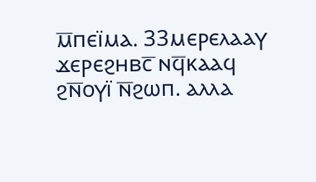ⲙ̅ⲡⲉⲓ̈ⲙⲁ. 33ⲙⲉⲣⲉⲗⲁⲁⲩ ϫⲉⲣⲉϩⲏⲃⲥ̅ ⲛϥ̅ⲕⲁⲁϥ ϩⲛ̅ⲟⲩⲓ̈ ⲛ̅ϩⲱⲡ. ⲁⲗⲗⲁ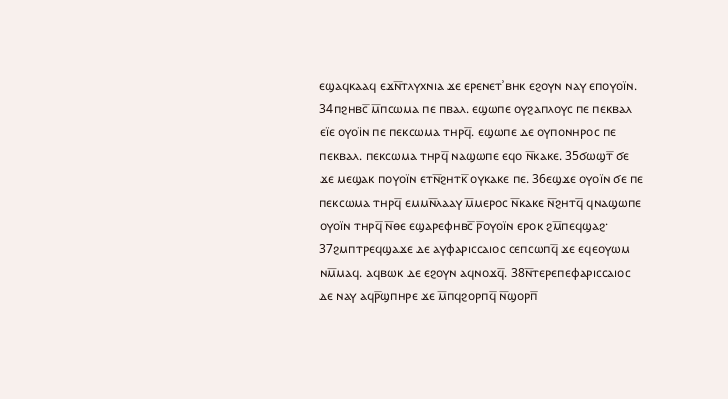ⲉϣⲁϥⲕⲁⲁϥ ⲉϫⲛ̅ⲧⲗⲩⲭⲛⲓⲁ ϫⲉ ⲉⲣⲉⲛⲉⲧʾⲃⲏⲕ ⲉϩⲟⲩⲛ ⲛⲁⲩ ⲉⲡⲟⲩⲟⲓ̈ⲛ. 34ⲡϩⲏⲃⲥ̅ ⲙ̅ⲡⲥⲱⲙⲁ ⲡⲉ ⲡⲃⲁⲗ. ⲉϣⲱⲡⲉ ⲟⲩϩⲁⲡⲗⲟⲩⲥ ⲡⲉ ⲡⲉⲕⲃⲁⲗ ⲉⲓ̈ⲉ ⲟⲩⲟⲓ̈ⲛ ⲡⲉ ⲡⲉⲕⲥⲱⲙⲁ ⲧⲏⲣϥ̅. ⲉϣⲱⲡⲉ ⲇⲉ ⲟⲩⲡⲟⲛⲏⲣⲟⲥ ⲡⲉ ⲡⲉⲕⲃⲁⲗ. ⲡⲉⲕⲥⲱⲙⲁ ⲧⲏⲣϥ̅ ⲛⲁϣⲱⲡⲉ ⲉϥⲟ ⲛ̅ⲕⲁⲕⲉ. 35ϭⲱϣⲧ̅ ϭⲉ ϫⲉ ⲙⲉϣⲁⲕ ⲡⲟⲩⲟⲓ̈ⲛ ⲉⲧⲛ̅ϩⲏⲧⲕ̅ ⲟⲩⲕⲁⲕⲉ ⲡⲉ. 36ⲉϣϫⲉ ⲟⲩⲟⲓ̈ⲛ ϭⲉ ⲡⲉ ⲡⲉⲕⲥⲱⲙⲁ ⲧⲏⲣϥ̅ ⲉⲙⲙⲛ̅ⲗⲁⲁⲩ ⲙ̅ⲙⲉⲣⲟⲥ ⲛ̅ⲕⲁⲕⲉ ⲛ̅ϩⲏⲧϥ̅ ϥⲛⲁϣⲱⲡⲉ ⲟⲩⲟⲓ̈ⲛ ⲧⲏⲣϥ̅ ⲛ̅ⲑⲉ ⲉϣⲁⲣⲉⲫⲏⲃⲥ̅ ⲣ̅ⲟⲩⲟⲓ̈ⲛ ⲉⲣⲟⲕ ϩⲙ̅ⲡⲉϥϣⲁϩ· 37ϩⲙⲡⲧⲣⲉϥϣⲁϫⲉ ⲇⲉ ⲁⲩⲫⲁⲣⲓⲥⲥⲁⲓⲟⲥ ⲥⲉⲡⲥⲱⲡϥ̅ ϫⲉ ⲉϥⲉⲟⲩⲱⲙ ⲛⲙ̅ⲙⲁϥ. ⲁϥⲃⲱⲕ ⲇⲉ ⲉϩⲟⲩⲛ ⲁϥⲛⲟϫϥ̅. 38ⲛ̅ⲧⲉⲣⲉⲡⲉⲫⲁⲣⲓⲥⲥⲁⲓⲟⲥ ⲇⲉ ⲛⲁⲩ ⲁϥⲣ̅ϣⲡⲏⲣⲉ ϫⲉ ⲙ̅ⲡϥϩⲟⲣⲡϥ̅ ⲛ̅ϣⲟⲣⲡ̅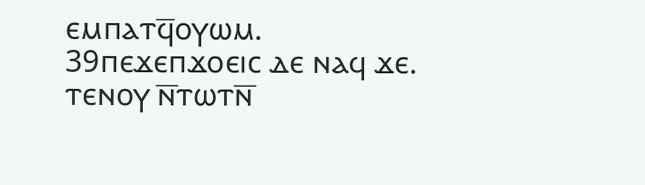ⲉⲙⲡⲁⲧϥ̅ⲟⲩⲱⲙ. 39ⲡⲉϫⲉⲡϫⲟⲉⲓⲥ ⲇⲉ ⲛⲁϥ ϫⲉ. ⲧⲉⲛⲟⲩ ⲛ̅ⲧⲱⲧⲛ̅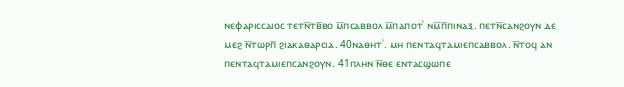ⲛⲉⲫⲁⲣⲓⲥⲥⲁⲓⲟⲥ ⲧⲉⲧⲛ̅ⲧⲃ̅ⲃⲟ ⲙ̅ⲡⲥⲁⲃⲃⲟⲗ ⲙ̅ⲡⲁⲡⲟⲧʾ ⲛⲙ̅ⲡ̅ⲡⲓⲛⲁⲝ. ⲡⲉⲧⲛ̅ⲥⲁⲛϩⲟⲩⲛ ⲇⲉ ⲙⲉϩ ⲛ̅ⲧⲱⲣⲡ̅ ϩⲓⲁⲕⲁⲑⲁⲣⲥⲓⲁ. 40ⲛⲁⲑⲏⲧʾ. ⲙⲏ ⲡⲉⲛⲧⲁϥⲧⲁⲙⲓⲉⲡⲥⲁⲃⲃⲟⲗ. ⲛ̅ⲧⲟϥ ⲁⲛ ⲡⲉⲛⲧⲁϥⲧⲁⲙⲓⲉⲡⲥⲁⲛϩⲟⲩⲛ. 41ⲡⲗⲏⲛ ⲛ̅ⲑⲉ ⲉⲛⲧⲁⲥϣⲱⲡⲉ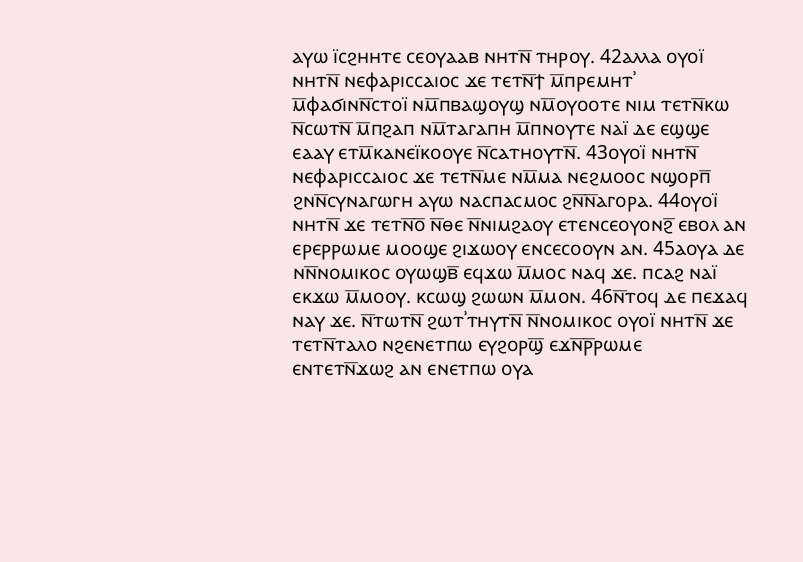ⲁⲩⲱ ⲓ̈ⲥϩⲏⲏⲧⲉ ⲥⲉⲟⲩⲁⲁⲃ ⲛⲏⲧⲛ̅ ⲧⲏⲣⲟⲩ. 42ⲁⲗⲗⲁ ⲟⲩⲟⲓ̈ ⲛⲏⲧⲛ̅ ⲛⲉⲫⲁⲣⲓⲥⲥⲁⲓⲟⲥ ϫⲉ ⲧⲉⲧⲛ̅ϯ ⲙ̅ⲡⲣⲉⲙⲏⲧʾ ⲙ̅ⲫⲁϭⲓⲛⲛ̅ⲥⲧⲟⲓ̈ ⲛⲙ̅ⲡⲃⲁϣⲟⲩϣ ⲛⲙ̅ⲟⲩⲟⲟⲧⲉ ⲛⲓⲙ ⲧⲉⲧⲛ̅ⲕⲱ ⲛ̅ⲥⲱⲧⲛ̅ ⲙ̅ⲡϩⲁⲡ ⲛⲙ̅ⲧⲁⲅⲁⲡⲏ ⲙ̅ⲡⲛⲟⲩⲧⲉ ⲛⲁⲓ̈ ⲇⲉ ⲉϣϣⲉ ⲉⲁⲁⲩ ⲉⲧⲙ̅ⲕⲁⲛⲉⲓ̈ⲕⲟⲟⲩⲉ ⲛ̅ⲥⲁⲧⲏⲟⲩⲧⲛ̅. 43ⲟⲩⲟⲓ̈ ⲛⲏⲧⲛ̅ ⲛⲉⲫⲁⲣⲓⲥⲥⲁⲓⲟⲥ ϫⲉ ⲧⲉⲧⲛ̅ⲙⲉ ⲛⲙ̅ⲙⲁ ⲛⲉϩⲙⲟⲟⲥ ⲛϣⲟⲣⲡ̅ ϩⲛⲛ̅ⲥⲩⲛⲁⲅⲱⲅⲏ ⲁⲩⲱ ⲛⲁⲥⲡⲁⲥⲙⲟⲥ ϩⲛ̅ⲛ̅ⲁⲅⲟⲣⲁ. 44ⲟⲩⲟⲓ̈ ⲛⲏⲧⲛ̅ ϫⲉ ⲧⲉⲧⲛ̅ⲟ̅ ⲛ̅ⲑⲉ ⲛ̅ⲛⲓⲙϩⲁⲟⲩ ⲉⲧⲉⲛⲥⲉⲟⲩⲟⲛϩ̅ ⲉⲃⲟⲗ ⲁⲛ ⲉⲣⲉⲣⲣⲱⲙⲉ ⲙⲟⲟϣⲉ ϩⲓϫⲱⲟⲩ ⲉⲛⲥⲉⲥⲟⲟⲩⲛ ⲁⲛ. 45ⲁⲟⲩⲁ ⲇⲉ ⲛⲛ̅ⲛⲟⲙⲓⲕⲟⲥ ⲟⲩⲱϣⲃ̅ ⲉϥϫⲱ ⲙ̅ⲙⲟⲥ ⲛⲁϥ ϫⲉ. ⲡⲥⲁϩ ⲛⲁⲓ̈ ⲉⲕϫⲱ ⲙ̅ⲙⲟⲟⲩ. ⲕⲥⲱϣ ϩⲱⲱⲛ ⲙ̅ⲙⲟⲛ. 46ⲛ̅ⲧⲟϥ ⲇⲉ ⲡⲉϫⲁϥ ⲛⲁⲩ ϫⲉ. ⲛ̅ⲧⲱⲧⲛ̅ ϩⲱⲧʾⲧⲏⲩⲧⲛ̅ ⲛ̅ⲛⲟⲙⲓⲕⲟⲥ ⲟⲩⲟⲓ̈ ⲛⲏⲧⲛ̅ ϫⲉ ⲧⲉⲧⲛ̅ⲧⲁⲗⲟ ⲛϩⲉⲛⲉⲧⲡⲱ ⲉⲩϩⲟⲣϣ̅ ⲉϫⲛ̅ⲣ̅ⲣⲱⲙⲉ ⲉⲛⲧⲉⲧⲛ̅ϫⲱϩ ⲁⲛ ⲉⲛⲉⲧⲡⲱ ⲟⲩⲁ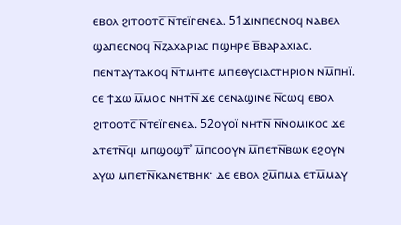ⲉⲃⲟⲗ ϩⲓⲧⲟⲟⲧⲥ̅ ⲛ̅ⲧⲉⲓ̈ⲅⲉⲛⲉⲁ. 51ϫⲓⲛⲡⲉⲥⲛⲟϥ ⲛⲁⲃⲉⲗ ϣⲁⲡⲉⲥⲛⲟϥ ⲛ̅ⲍⲁⲭⲁⲣⲓⲁⲥ ⲡϣⲏⲣⲉ ⲃ̅ⲃⲁⲣⲁⲭⲓⲁⲥ. ⲡⲉⲛⲧⲁⲩⲧⲁⲕⲟϥ ⲛ̅ⲧⲙⲏⲧⲉ ⲙⲡⲉⲑⲩⲥⲓⲁⲥⲧⲏⲣⲓⲟⲛ ⲛⲙ̅ⲡⲏⲓ̈. ⲥⲉ ϯϫⲱ ⲙ̅ⲙⲟⲥ ⲛⲏⲧⲛ̅ ϫⲉ ⲥⲉⲛⲁϣⲓⲛⲉ ⲛ̅ⲥⲱϥ ⲉⲃⲟⲗ ϩⲓⲧⲟⲟⲧⲥ̅ ⲛ̅ⲧⲉⲓ̈ⲅⲉⲛⲉⲁ. 52ⲟⲩⲟⲓ̈ ⲛⲏⲧⲛ̅ ⲛ̅ⲛⲟⲙⲓⲕⲟⲥ ϫⲉ ⲁⲧⲉⲧⲛ̅ϥⲓ ⲙⲡϣⲟϣⲧ̅ʾ ⲙ̅ⲡⲥⲟⲟⲩⲛ ⲙ̅ⲡⲉⲧⲛ̅ⲃⲱⲕ ⲉϩⲟⲩⲛ ⲁⲩⲱ ⲙⲡⲉⲧⲛ̅ⲕⲁⲛⲉⲧⲃⲏⲕ· ⲇⲉ ⲉⲃⲟⲗ ϩⲙ̅ⲡⲙⲁ ⲉⲧⲙ̅ⲙⲁⲩ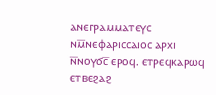ⲁⲛⲉⲅⲣⲁⲙⲙⲁⲧⲉⲩⲥ ⲛⲙ̅ⲛⲉⲫⲁⲣⲓⲥⲥⲁⲓⲟⲥ ⲁⲣⲭⲓ ⲛ̅ⲛⲟⲩϭⲥ̅ ⲉⲣⲟϥ. ⲉⲧⲣⲉϥⲕⲁⲣⲱϥ ⲉⲧⲃⲉϩⲁϩ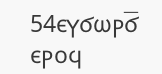54ⲉⲩϭⲱⲣϭ̅ ⲉⲣⲟϥ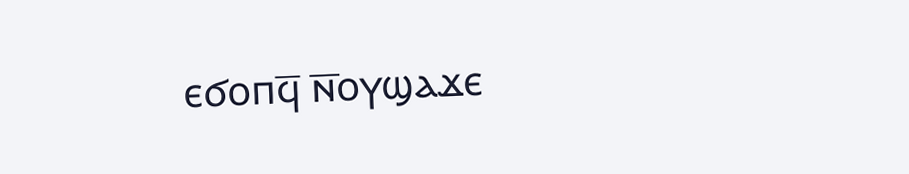ⲉϭⲟⲡϥ̅ ⲛ̅ⲟⲩϣⲁϫⲉ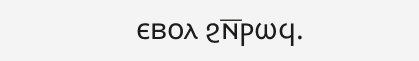ⲉⲃⲟⲗ ϩⲛ̅ⲣⲱϥ.